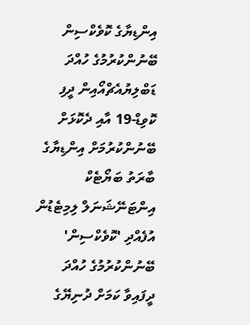އިންޑިޔާގެ ކޮވެކްސިން ބޭނުންކުރުމުގެ ހުއްދަ ޑަބްލިޔުއެޗްއޯއިން ދީފި
ކޮވިޑް-19 އާއި ދެކޮޅަށް ބޭނުންކުރުމަށް އިންޑިޔާގެ ބާރަތު ބަޔޯޓެކް އިންޓަނޭޝަނަލް ލިމިޓެޑުން އުފެއްދި 'ކޮވެކްސިން' ބޭނުންކުރުމުގެ ހުއްދަ ދީފައިވާ ކަމަށް ދުނިޔޭގެ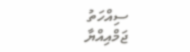ސިއްހަތު ޖަމްއިއްޔާ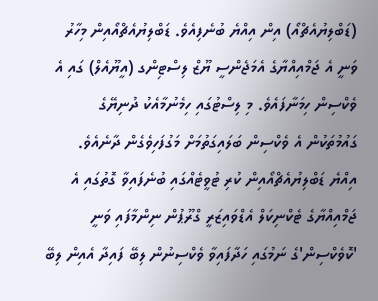(ޑަބްލިޔުއެޗްއޯ) އިން އިއްޔެ ބުނެފިއެވެ. ޑަބްލިޔުއެޗްއޯއިން މިހާރު ވަނީ އެ ޖަމްއިއްޔާގެ އެމަޖެންސީ ޔޫޒް ލިސްޓިންގ (އީޔޫއެލް) ގައި އެ ވެކްސިން ހިމަނާފައެވެ. މި ލިސްޓުގައި ހިމެނުމާއެކު ދުނިޔޭގެ ގައުމުތަކުން އެ ވެކްސިން ބަލައިގަތުމަށް މަގުފަހިވެގެން ދާނެއެވެ.
އިއްޔެ ޑަބްލިޔުއެޗްއޯއިން ކުރި ޓުވީޓެއްގައި ބުނެފައިވާ ގޮތުގައި އެ ޖަމްއިއްޔާގެ ޓެކްނިކަލް އެޑްވައިޒަރީ ގްރޫޕުން ނިންމާފައި ވަނީ 'ކޮވެކްސިން'ގެ ނަމުގައި ހަދާފައިވާ ވެކްސިނުން ލިބޭ ފައިދާ އެއިން ލިބޭ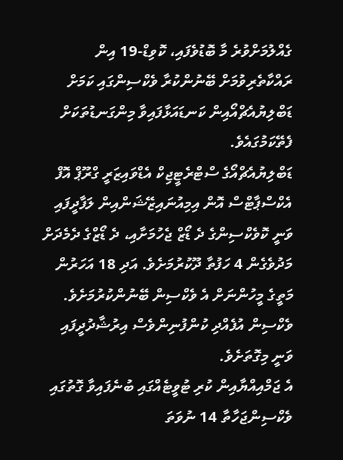ގެއްލުމަށްވުރެ މާ ބޮޑުވެފައި، ކޮވިޑް-19 އިން ރައްކާތެރިވުމަށް ބޭނުންކުރާ ވެކްސިންގައި ކަމަށް ޑަބްލިޔުއެޗްއޯއިން ކަނޑައަޅާފައިވާ މިންގަނޑުތަކަށް ފެތޭކަމުގައެވެ.
ޑަބްލިޔުއެޗްއޯގެ ސްޓްރެޓީޖިކް އެޑްވައިޒަރީ ގްރޫޕް އޮފް އެކްސްޕާޓްސް އޮން އިމިއުނައިޒޭޝަންއިން ލަފާދީފައި ވަނީ ކޮވެކްސިންގެ ދެ ޑޯޒް ޖެހުމަށާއި، ދެ ޑޯޒްގެ ދެމެދަށް މަދުވެގެން 4 ހަފުތާ ދޫކުރުމަށެވެ. އަދި 18 އަހަރުން މަތީގެ މީހުންނަށް އެ ވެކްސިން ބޭނުންކުރުމަށެވެ. ވެކްސިން އުފެއްދި ކުންފުނިންވެސް އިރުޝާދުދީފައި ވަނީ މިގޮތަށެވެ.
އެ ޖަމްއިއްޔާއިން ކުރި ޓުވީޓެއްގައި ބުނެފައިވާ ގޮތުގައި ވެކްސިންޖަހާތާ 14 ނުވަތަ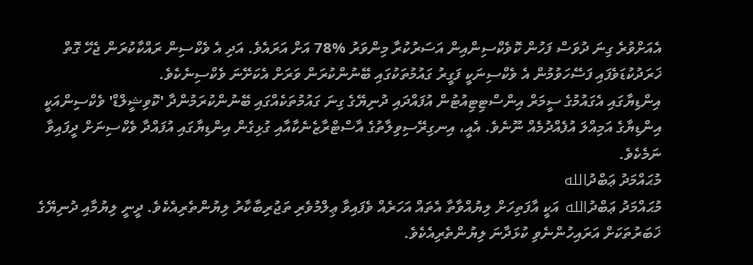އެއަށްވުރެ ގިނަ ދުވަސް ފަހުން ކޮވެކްސިންއިން އަސަރުކުރާ މިންވަރު %78 އަށް އަރައެވެ. އަދި އެ ވެކްސިން ރައްކާކުރަން ޖެހޭ ގޮތް ޚަރަދުކުޑަވެފައި ފަސޭހަވުމުން އެ ވެކްސިނަކީ ފަގީރު ގައުމުތަކުގައި ބޭނުންކުރަން ވަރަށް އެކަށޭނަ ވެކްސިނެކެވެ.
އިންޑިޔާގައި އެގައުމުގެ ސީމަރް އިންސްޓިޓިއުޓުން އުފައްދައި ދުނިޔޭގެ ގިނަ ގައުމުތަކެއްގައި ބޭނުންކުރަމުންދާ 'ކޮވިޝީލްޑް' ވެކްސިންއަކީ އިންޑިޔާގެ އަމިއްލަ އުފެއްދުމެއް ނޫނެވެ. އެއީ، އިނގިރޭސިވިލާތުގެ އާސްޓްރާޒެނެކާއާއި ގުޅިގެން އިންޑިޔާގައި އުފައްދާ ވެކްސިނަށް ދީފައިވާ ނަމެކެވެ.
މުޙައްމަދު ޢަބްދުالله
މުޙައްމަދު ޢަބްދުالله އަކީ އާފަތިހަށް ލިޔުއްވާތާ އެތައް އަހަރެއް ވެފައިވާ ޢިލްމުވެރި ތަޖުރިބާކާރު ލިޔުންތެރިއެކެވެ. ދީނީ ލިޔުމާއި ދުނިޔޭގެ ޚަބަރުތަކަށް އަރައިހުންނެވި ކުޅަދާނަ ލިޔުންތެރިއެކެވެ.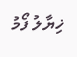ޚިޔާލު ފޯމު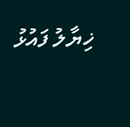ޚިޔާލު ފައުޅު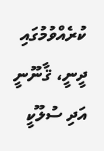ކުރެއްވުމުގައި ދީނީ، ޤާނޫނީ އަދި ސުލޫކީ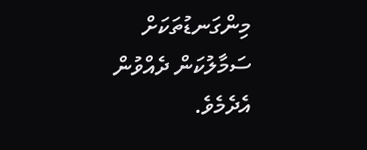މިންގަނޑުތަކަށް ސަމާލުކަން ދެއްވުން އެދެމެވެ.